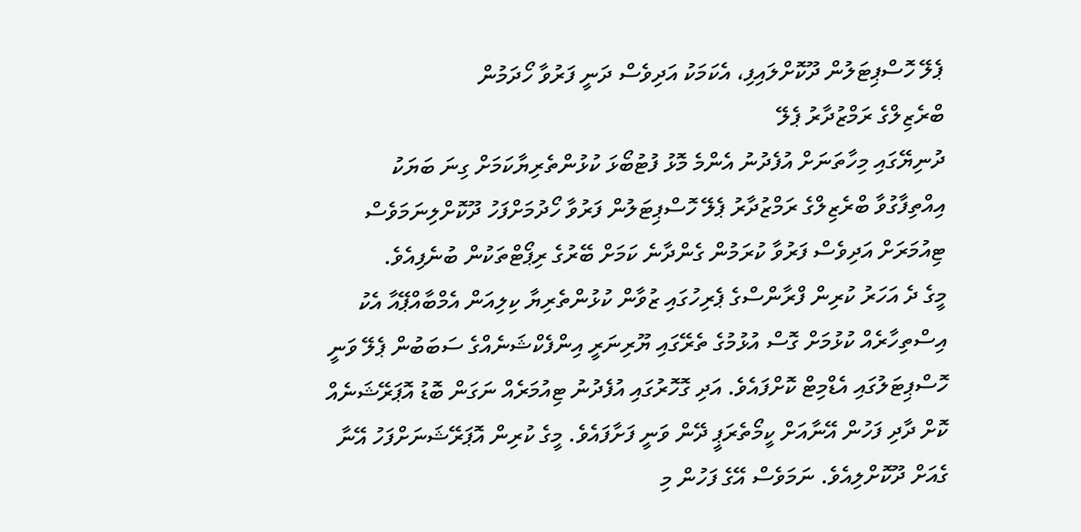ޕެލޭ ހޮސްޕިޓަލުން ދޫކޮށްލައިފި، އެކަމަކު އަދިވެސް ދަނީ ފަރުވާ ހޯދަމުން
ބްރެޒިލްގެ ރަމްޒުދާރު ޕެލޭ
ދުނިޔޭގައި މިހާތަނަށް އުފެދުނު އެންމެ މޮޅު ފުޓުބޯޅަ ކުޅުންތެރިޔާކަމަށް ގިނަ ބަޔަކު އިއްތިފާގުވާ ބްރެޒިލްގެ ރަމްޒުދާރު ޕެލޭ ހޮސްޕިޓަލުން ފަރުވާ ހޯދުމަށްފަހު ދޫކޮށްލިނަމަވެސް ޓިއުމަރަށް އަދިވެސް ފަރުވާ ކުރަމުން ގެންދާނެ ކަމަށް ބޭރުގެ ރިޕޯޓްތަކުން ބުނެފިއެވެ.
މީގެ ދެ އަހަރު ކުރިން ފްރާންސްގެ ޕެރިހުގައި ޒުވާން ކުޅުންތެރިޔާ ކިލިއަން އެމްބާއްޕޭއާ އެކު އިސްތިހާރެއް ކުޅުމަށް ގޮސް އުޅުމުގެ ތެރޭގައި ޔޫރިނަރީ އިންފެކްޝަނެއްގެ ސަބަބުން ޕެލޭ ވަނީ ހޮސްޕިޓަލުގައި އެޑްމިޓް ކޮށްފައެވެ. އަދި ގޮހޮރުގައި އުފެދުނު ޓިއުމަރެއް ނަގަން ބޮޑު އޮޕަރޭޝަނެއް ކޮށް ދާދި ފަހުން އޭނާއަށް ކީމޯތެރަޕީ ދޭން ވަނީ ފަށާފައެވެ. މީގެ ކުރިން އޮޕަރޭޝަނަށްފަހު އޭނާ ގެއަށް ދޫކޮށްލިއެވެ. ނަމަވެސް އޭގެ ފަހުން މި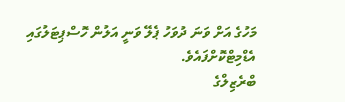މަހުގެ އަށް ވަނަ ދުވަހު ޕެލޭ ވަނީ އަލުން ހޮސްޕިޓަލުގައި އެޑްމިޓްކޮށްފައެވެ.
ބްރެޒިލްގެ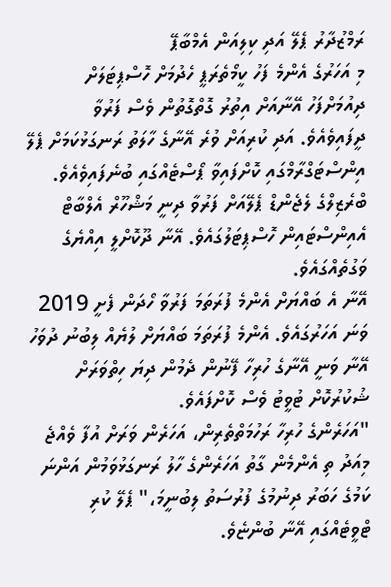ރަމްޒުދާރު ޕެލޭ އަދި ކިލިއަން އެމްބާޕޭ
މި އަހަރުގެ އެންމެ ފަހު ކީމޯތެރަޕީ ހެދުމަށް ހޮސްޕިޓަލަށް ދިއުމަށްފަހު އޭނާއަށް އިތުރު ގޮތްގޮތުން ވެސް ފަރުވާ ދީފައިވެއެވެ. އަދި ކުރިއަށް ވުރެ އޭނާގެ ހާލަތު ރަނގަޅުކަމަށް ޕެލޭ އިންސްޓަގްރާމްގައި ކޮށްފައިވާ ޕޯސްޓެއްގައި ބުނެފައިވެއެވެ.
ބްރެޒިލްގެ ލެޖެންޑް ޕެލޭއަށް ފަރުވާ ދިނީ މަޝްހޫރް އެލްބާޓް އެއިންސްޓައިން ހޮސްޕިޓަލުގައެވެ. އޭނާ ދޫކޮށްލީ އިއްޔެގެ ވަގުތެއްގައެވެ.
އޭނާ އެ ބައްޔަށް އެންމެ ފުރަތަމަ ފަރުވާ ހޯދަން ފެށީ 2019 ވަނަ އަހަރުގައެވެ. އެންމެ ފުރަތަމަ ބައްޔަށް ލުޔެއް ލިބުނު ދުވަހު އޭނާ ވަނީ އޭނާގެ ހުރިހާ ފޭނުން ދެމުން ދިޔަ ހިތްވަރަށް ޝުކުރުކޮށް ޓުވީޓު ވެސް ކޮށްފައެވެ.
"އަހަރެންގެ ހުރިހާ ރަހުމަތްތެރިން، އަހަރެން ވަރަށް އުފާ ވެއްޖެ މިއަދު ތި އެންމެން ގާތު އަހަރެންގެ ހާލު ރަނގަޅުވަމުން އަންނަ ކަމުގެ ހަބަރު ދިނުމުގެ ފުރުސަތު ލިބުނީމަ،" ޕެލޭ ކުރި ޓްވީޓެއްގައި އޭނާ ބުންޏެވެ.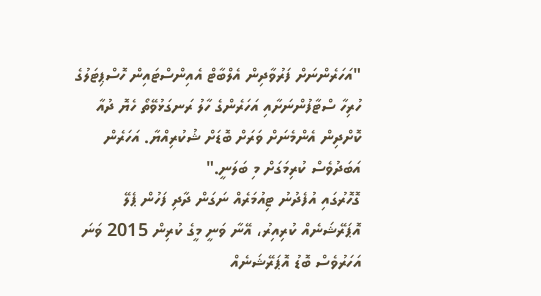"އަހަރެންނަށް ފަރުވާދިން އެލްބާޓް އެއިންސްޓައިން ހޮސްޕިޓަލުގެ ހުރިހާ ސްޓާފުންނަށާއި އަހަރެންގެ ހާލު ރަނގަޅުވޭތޯ ހެޔޮ ދުއާ ކޮށްދިން އެންމެނަށް ވަރަށް ބޮޑަށް ޝުކުރިއްޔާ. އަހަރެން އަބަދުވެސް ކުރިމަގަށް މި ބަލަނީ."
ގޮހޮރުގައި އުފެދުނު ޓިއުމަރެއް ނަގަން ދާދި ފަހުން ޕެލޭ އޮޕަރޭޝަނެއް ކުރިއިރު، އޭނާ ވަނީ މީގެ ކުރިން 2015 ވަނަ އަހަރުވެސް ބޮޑު އޮޕަރޭޝަނެއް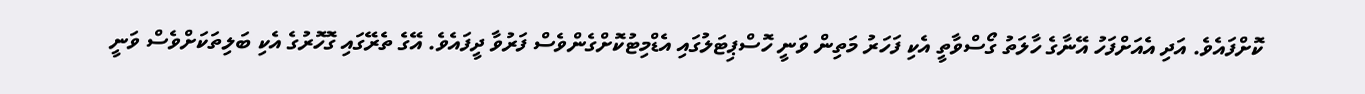ކޮށްފައެވެ. އަދި އެއަށްފަހު އޭނާގެ ހާލަތު ގޯސްވާތީ އެކި ފަހަރު މަތިން ވަނީ ހޮސްޕިޓަލުގައި އެޑްމިޓުކޮށްގެންވެސް ފަރުވާ ދީފައެވެ. އޭގެ ތެރޭގައި ގޮހޮރުގެ އެކި ބަލިތަކަށްވެސް ވަނީ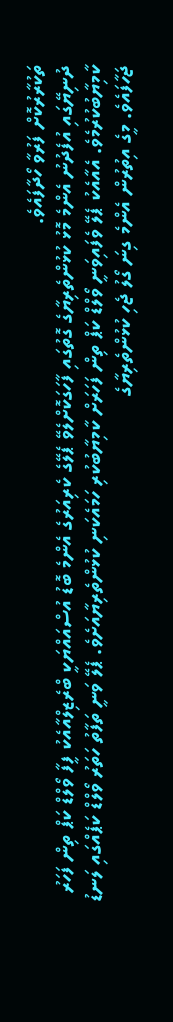ތަކުރާރުކޮށް ފަރުވާ ހޯދާފައެވެ.
ދުނިޔޭގައި އުފެދުނު އެންމެ މޮޅު ކުޅުންތެރިޔާގެ ގޮތުގައި ފާހަގަކޮށްލެވޭ ޕެލޭގެ ކެރިއަރުގެ އެންމެ ބޮޑު އުސްއައްޔަކީ ބްރެޒިލްއާއެކު ފީފާ ވޯލްޑް ކަޕް ތިން ފަހަރު ކާމިޔާބުކުރުމެވެ. އެއާއެކު ޕެލޭ ވެފައިވަނީ ވޯލްޑް ކަޕް ތިން ފަހަރަށް ކާމިޔާބުކުރި ހަމައެކަނި ކުޅުންތެރިޔާއަށެވެ. ޕެލޭ ވަނީ ތަފާތު ހަތަރު ވޯލްޑް ކަޕެއްގައި ލަނޑު ޖަހާފައެވެ. މީގެ އިތުރުން އެންމެ ގިނަ ގޯލު ޖެހި ކުޅުންތެރިޔާގެ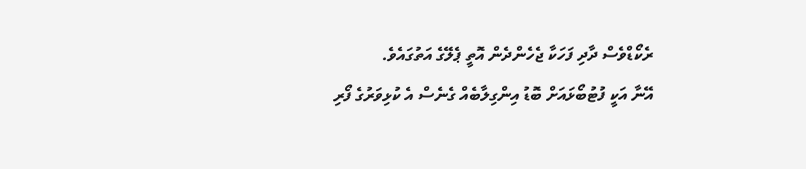ރެކޯޑްވެސް ދާދި ފަހަކާ ޖެހެންދެން އޮތީ ޕެލޭގެ އަތުގައެވެ.
އޭނާ އަކީ ފުޓުބޯޅައަށް ބޮޑު އިންގިލާބެއް ގެނެސް އެ ކުޅިވަރުގެ ފޯރި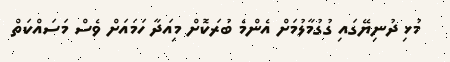މުޅި ދުނިޔޭގައި ގުގުމާލުމަށް އެންމެ ބުރަކޮށް މިއަދާ ހަމައަށް ވެސް މަސައްކަތް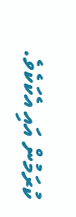ކުރަމުން އައި އެކަކެވެ.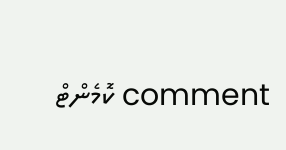comment ކޮމެންޓް